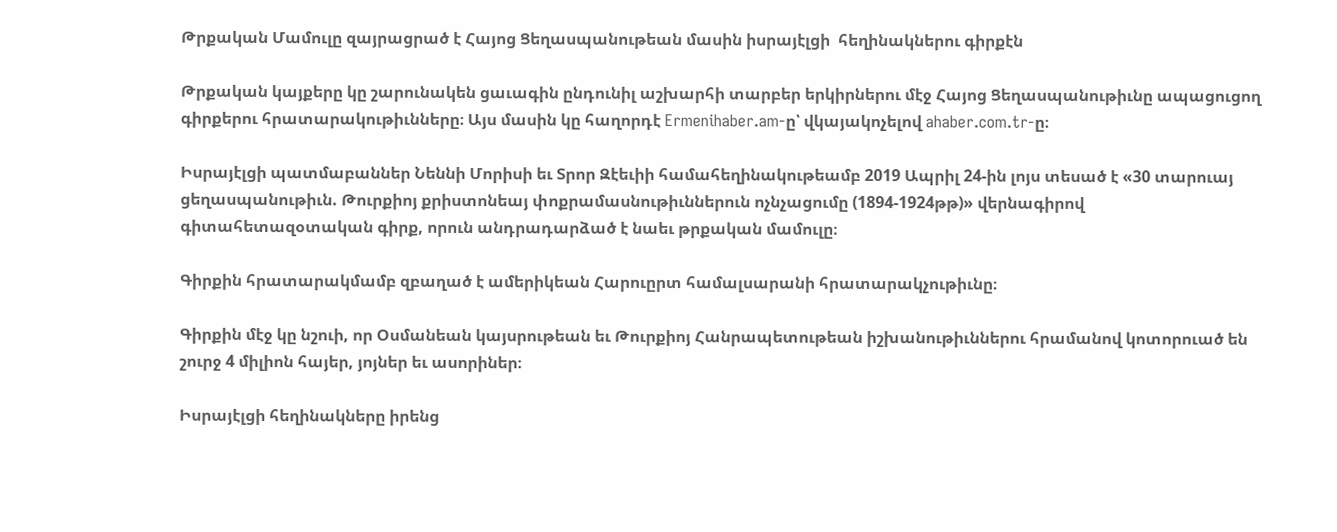Թրքական Մամուլը զայրացրած է Հայոց Ցեղասպանութեան մասին իսրայէլցի  հեղինակներու գիրքէն

Թրքական կայքերը կը շարունակեն ցաւագին ընդունիլ աշխարհի տարբեր երկիրներու մէջ Հայոց Ցեղասպանութիւնը ապացուցող գիրքերու հրատարակութիւնները։ Այս մասին կը հաղորդէ Ermenihaber.am-ը՝ վկայակոչելով ahaber.com.tr-ը։

Իսրայէլցի պատմաբաններ Նեննի Մորիսի եւ Տրոր Զէեւիի համահեղինակութեամբ 2019 Ապրիլ 24-ին լոյս տեսած է «30 տարուայ ցեղասպանութիւն. Թուրքիոյ քրիստոնեայ փոքրամասնութիւններուն ոչնչացումը (1894-1924թթ)» վերնագիրով գիտահետազօտական գիրք, որուն անդրադարձած է նաեւ թրքական մամուլը։

Գիրքին հրատարակմամբ զբաղած է ամերիկեան Հարուըրտ համալսարանի հրատարակչութիւնը։

Գիրքին մէջ կը նշուի, որ Օսմանեան կայսրութեան եւ Թուրքիոյ Հանրապետութեան իշխանութիւններու հրամանով կոտորուած են շուրջ 4 միլիոն հայեր, յոյներ եւ ասորիներ։

Իսրայէլցի հեղինակները իրենց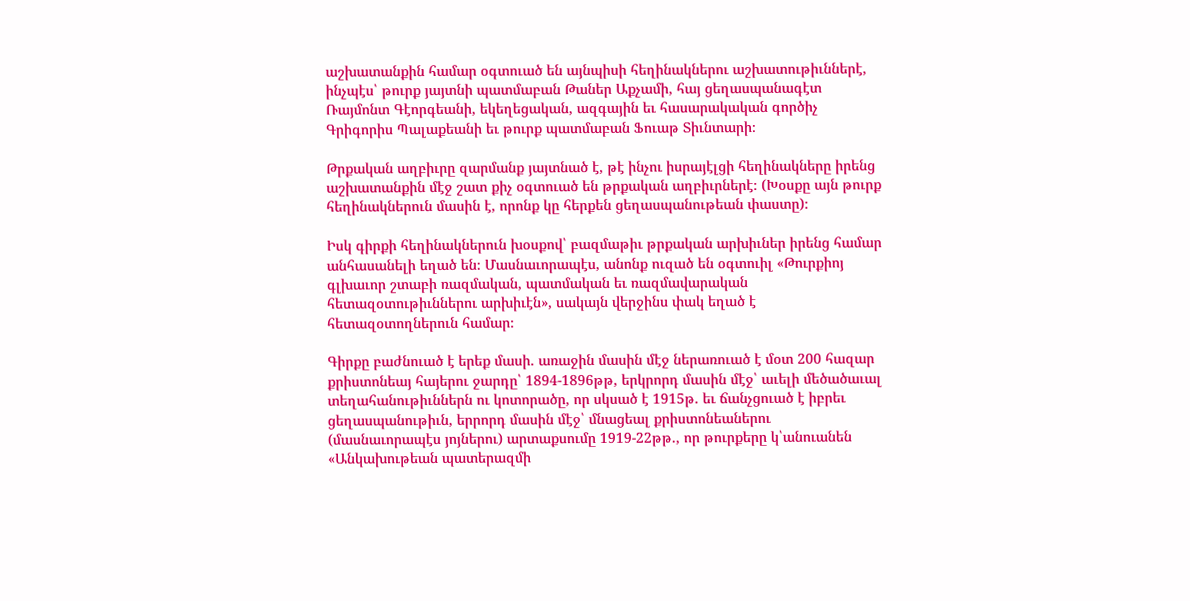աշխատանքին համար օգտուած են այնպիսի հեղինակներու աշխատութիւններէ, ինչպէս՝ թուրք յայտնի պատմաբան Թաներ Աքչամի, հայ ցեղասպանագէտ Ռայմոնտ Գէորգեանի, եկեղեցական, ազգային եւ հասարակական գործիչ Գրիգորիս Պալաքեանի եւ թուրք պատմաբան Ֆուաթ Տիւնտարի։

Թրքական աղբիւրը զարմանք յայտնած է, թէ ինչու իսրայէլցի հեղինակները իրենց աշխատանքին մէջ շատ քիչ օգտուած են թրքական աղբիւրներէ։ (Խօսքը այն թուրք հեղինակներուն մասին է, որոնք կը հերքեն ցեղասպանութեան փաստը)։

Իսկ գիրքի հեղինակներուն խօսքով՝ բազմաթիւ թրքական արխիւներ իրենց համար անհասանելի եղած են։ Մասնաւորապէս, անոնք ուզած են օգտուիլ «Թուրքիոյ գլխաւոր շտաբի ռազմական, պատմական եւ ռազմավարական հետազօտութիւններու արխիւէն», սակայն վերջինս փակ եղած է հետազօտողներուն համար։

Գիրքը բաժնուած է երեք մասի. առաջին մասին մէջ ներառուած է մօտ 200 հազար քրիստոնեայ հայերու ջարդը՝ 1894-1896թթ, երկրորդ մասին մէջ՝ աւելի մեծածաւալ տեղահանութիւններն ու կոտորածը, որ սկսած է 1915թ. եւ ճանչցուած է իբրեւ ցեղասպանութիւն, երրորդ մասին մէջ՝ մնացեալ քրիստոնեաներու (մասնաւորապէս յոյներու) արտաքսումը 1919-22թթ., որ թուրքերը կ՝անուանեն «Անկախութեան պատերազմի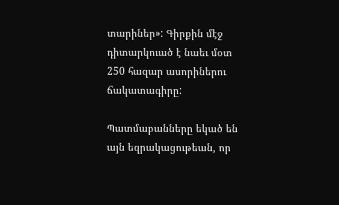տարիներ»: Գիրքին մէջ դիտարկուած է նաեւ մօտ 250 հազար ասորիներու ճակատագիրը:

Պատմաբանները եկած են այն եզրակացութեան, որ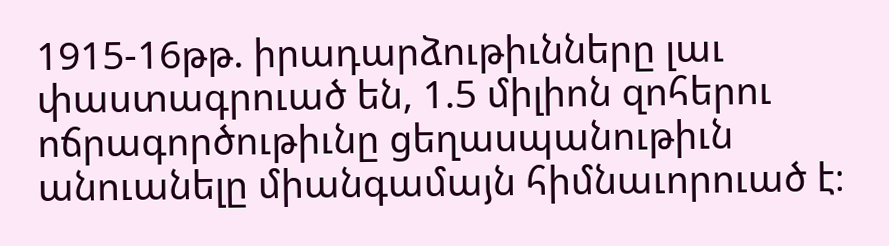1915-16թթ. իրադարձութիւնները լաւ փաստագրուած են, 1.5 միլիոն զոհերու ոճրագործութիւնը ցեղասպանութիւն անուանելը միանգամայն հիմնաւորուած է։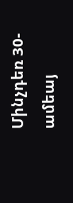Մինչդեռ 30-ամեայ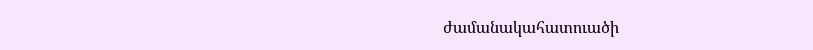ժամանակահատուածի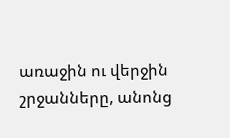առաջին ու վերջին շրջանները, անոնց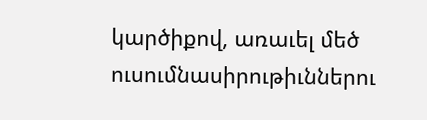կարծիքով, առաւել մեծ ուսումնասիրութիւններու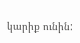կարիք ունին: